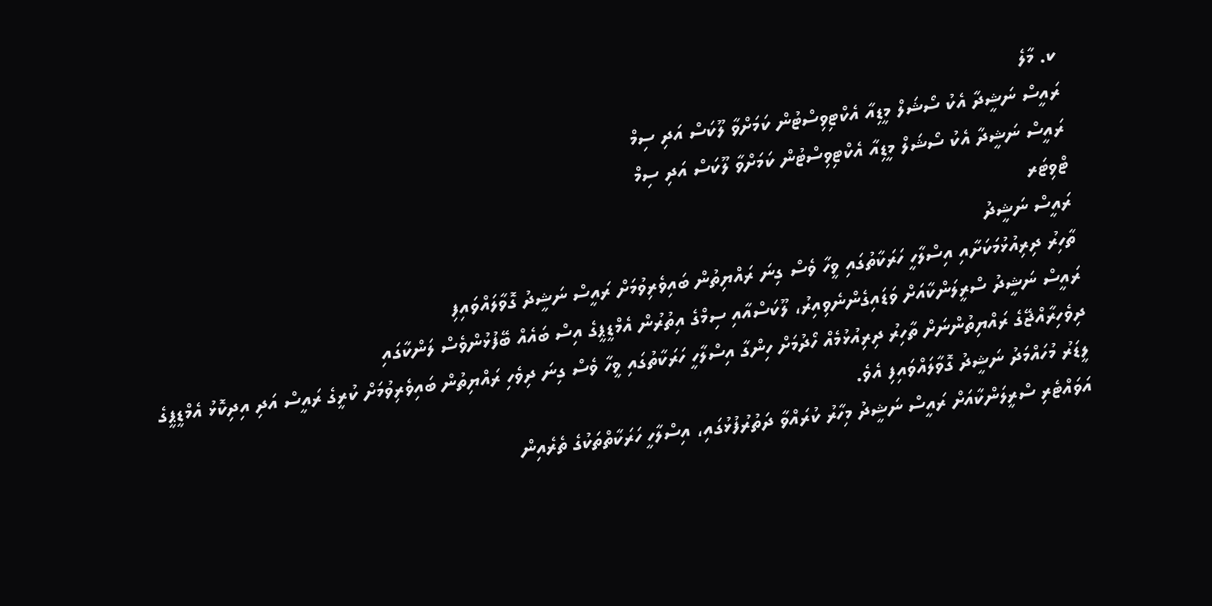ކ. މާލެ
ރައީސް ނަޝީދާ އެކު ސޯޝަލް މީޑިއާ އެކްޓިވިސްޓުން ކަމަށްވާ ލޫކަސް އަދި ސިމް
ރައީސް ނަޝީދާ އެކު ސޯޝަލް މީޑިއާ އެކްޓިވިސްޓުން ކަމަށްވާ ލޫކަސް އަދި ސިމް
ޓްވިޓަރ
ރައީސް ނަޝީދު
ތާހިރު ދިރިއުޅުމަކަށާއި އިސްލާހީ ހަރަކާތުގައި ވީހާ ވެސް ގިނަ ރައްޔިތުން ބައިވެރިވުމަށް ރައީސް ނަޝީދު ގޮވާލައްވައިފި
ރައީސް ނަޝީދު ސްރީލަންކާއަށް ވަޑައިގެންނެވިއިރު، ލޫކަސްއާއި ސިމްގެ އިތުރުން އެމްޑީޕީގެ އިސް ބައެއް ބޭފުޅުންވެސް ލަންކާގައި
ދިވެހިރާއްޖޭގެ ރައްޔިތުންނަށް ތާހިރު ދިރިއުޅުމެއް ހޯދުމަށް ހިންގާ އިސްލާހީ ހަރަކާތުގައި ވީހާ ވެސް ގިނަ ދިވެހި ރައްޔިތުން ބައިވެރިވުމަށް ކުރީގެ ރައީސް އަދި އިދިކޮޅު އެމްޑީޕީގެ ލީޑަރު މުހައްމަދު ނަޝީދު ގޮވާލައްވައިފި އެވެ.
އަވައްޓެރި ސްރީލަންކާއަށް ރައީސް ނަޝީދު މިހާރު ކުރައްވާ ދަތުރުފުޅުގައި، އިސްލާހީ ހަރަކާތްތަކުގެ ތެރެއިން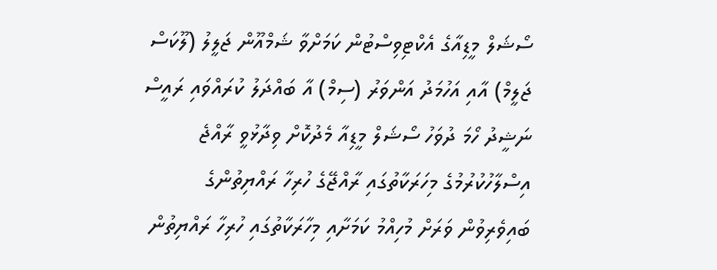ސޯޝަލް މީޑިއާގެ އެކްޓިވިސްޓުން ކަމަށްވާ ޝަމްއޫން ޖަލީލު (ލޫކަސް ޖަލީމް) އާއި އަހުމަދު އަންވަރު (ސިމް) އާ ބައްދަލު ކުރައްވައި ރައީސް ނަޝީދު ހޯމަ ދުވަހު ސޯޝަލް މީޑިއާ މެދުކޮށް ވިދާޅުވީ ރާއްޖެ އިސްލާހުކުރުމުގެ މިހަރަކާތުގައި ރާއްޖޭގެ ހުރިހާ ރައްޔިތުންގެ ބައިވެރިވުން ވަރަށް މުހިއްމު ކަމަށާއި މިހާރަކާތުގައި ހުރިހާ ރައްޔިތުން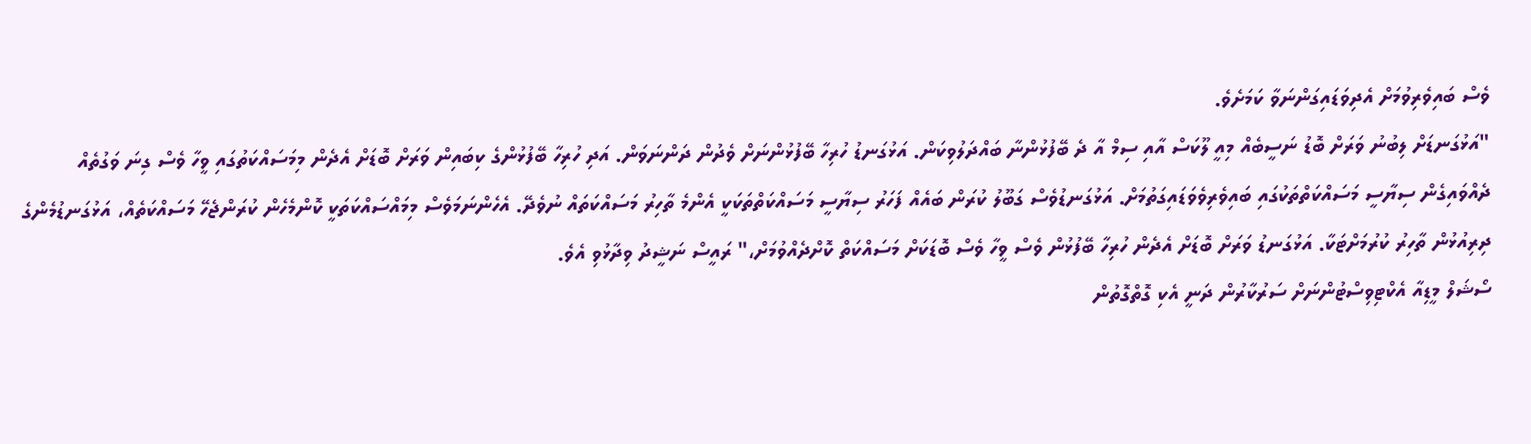ވެސް ބައިވެރިވުމަށް އެދިވަޑައިގަންނަވާ ކަމަށެވެ.
"އަޅުގަނޑަށް ލިބުނު ވަރަށް ބޮޑު ނަސީބެއް މިއީ ލޫކަސް އާއި ސިމް އާ ދެ ބޭފުޅުންނާ ބައްދަލުވިކަން. އަޅުގަނޑު ހުރިހާ ބޭފުޅުންނަށް ވެދުން ދަންނަވަން. އަދި ހުރިހާ ބޭފުޅުންގެ ކިބައިން ވަރަށް ބޮޑަށް އެދެން މިމަސައްކަތުގައި ވީހާ ވެސް ގިނަ ވަގުތެއް ދެއްވައިގެން ސިޔާސީ މަސައްކަތްތަކުގައި ބައިވެރިވެވަޑައިގަތުމަށް. އަޅުގަނޑުވެސް ގަބޫލު ކުރަން ބައެއް ފަހަރު ސިޔާސީ މަސައްކަތްތަކަކީ އެންމެ ތާހިރު މަސައްކަތައް ނުވެދޭ. އެހެންނަމަވެސް މިމައްސައްކަތަކީ ކޮންމެހެން ކުރަންޖެހޭ މަސައްކަތެއް، އަޅުގަނޑުމެންގެ ދިރިއުޅުން ތާހިރު ކުރުމަށްޓަކާ. އަޅުގަނޑު ވަރަށް ބޮޑަށް އެދެން ހުރިހާ ބޭފުޅުން ވެސް ވީހާ ވެސް ބޮޑަކަށް މަސައްކަތް ކޮށްދެއްވުމަށް،" ރައީސް ނަޝީދު ވިދާޅުވި އެވެ.
ސޯޝަލް މީޑިއާ އެކްޓިވިސްޓުންނަށް ސަރުކާރުން ދަނީ އެކި ގޮތްގޮތުން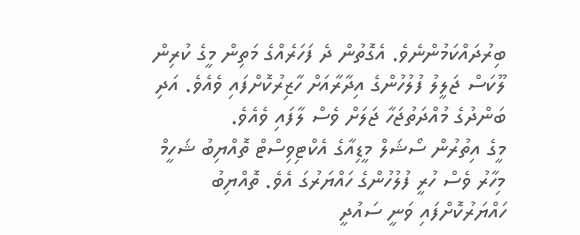ބިރުދައްކަމުންނެވެ. އެގޮތުން ދެ ފަހަރެއްގެ މަތިން މީގެ ކުރިން ލޫކަސް ޖަލީލު ފުލުހުންގެ އިދާރާއަށް ހާޒިރުކޮށްފައި ވެއެވެ. އަދި ބަންދުގެ މުއްދަތުޖަހާ ޖަލަށް ވެސް ލާފައި ވެއެވެ.
މީގެ އިތުރުން ސޯޝަލް މީޑިއާގެ އެކްޓިވިސްޓް ތޮއްޔިބު ޝަހީމް މިހާރު ވެސް ހުރީ ފުލުހުންގެ ހައްޔަރުގަ އެވެ. ތޮއްޔިބު ހައްޔަރުކޮށްފައި ވަނީ ސައުދީ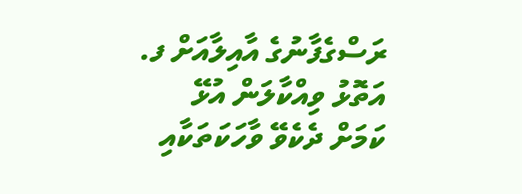ރަސްގެފާނުގެ އާއިލާއަށް ފ. އަތޮޅު ވިއްކާލަން އުޅޭ ކަމަށް ދެކެވޭ ވާހަކަތަކާއި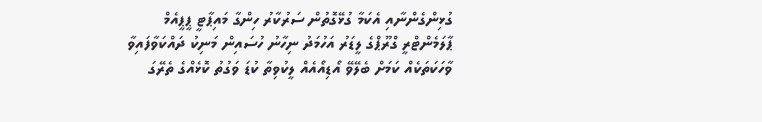ގުޅިންގެންނާއި އެކަމާ ގުޅޭގޮތުން ސަރުކާރު ހިންގާ މައިޕާޓީ ޕީޕީއެމް ޕާލަމެންޓްރީ ގްރޫޕްގެ ލީޑަރު އަހުމަދު ނިހާނު ހުސައިން މަނިކު ދައްކަވާފައިވާ ވާހަކަތަކެއް ކަމަށް ބެލޭވޭ އޯޑިއޯއެއް ލީކުވިތާ ކުޑަ ވަގުތު ކޮޅެއްގެ ތެރޭގަ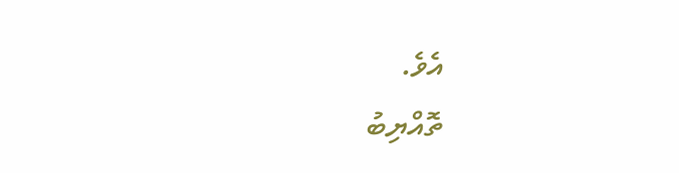އެވެ.
ތޮއްޔިބު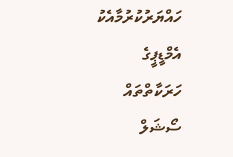ހައްޔަރުކުރުމާއެކު އެމްޑީޕީގެ ހަރަކާތްތައް ސޯޝަލް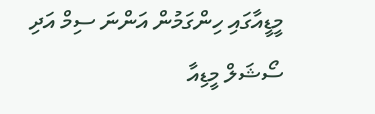މީޑީއާގައި ހިންގަމުން އަންނަ ސިމް އަދި ސޯޝަލް މީޑިއާ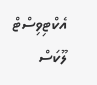އެކްޓިވިސްޓް ލޫކަސް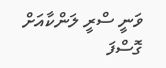ވަނީ ސްރީ ލަންކާއަށް ގޮސްފަ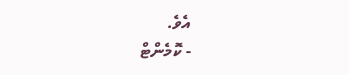އެވެ.
- ކޮމެންޓް